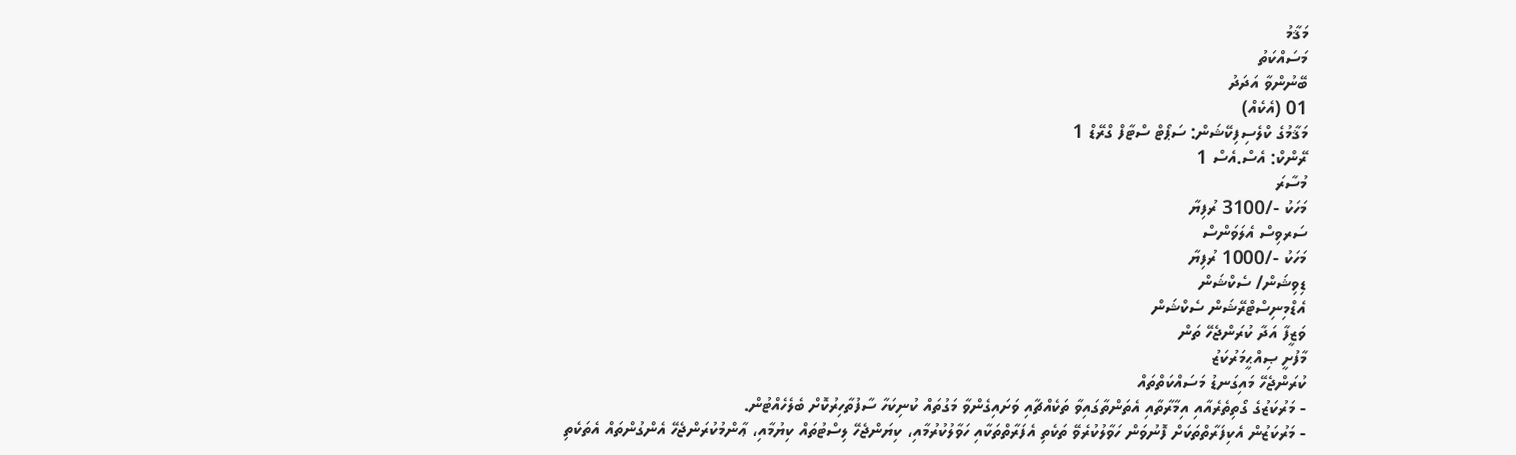މަޤާމު
މަސައްކަތު
ބޭނުންވާ އަދަދު
01 (އެކެއް)
މަޤާމުގެ ކްލެސިފިކޭޝަން: ސަޕޯޓް ސްޓާފް ގްރޭޑް 1
ރޭންކް: އެސް.އެސް 1
މުސާރަ
މަހަކު -/3100 ރުފިޔާ
ސަރވިސް އެލަވަންސް
މަހަކު -/1000 ރުފިޔާ
ޑިވިޝަން/ ސެކްޝަން
އެޑްމިނިސްޓްރޭޝަން ސެކްޝަން
ވަޒީފާ އަދާ ކުރަންޖެހޭ ތަން
މާފުށީ ޞިއްޙީމަރުކަޒު
ކުރަންޖެހޭ މައިގަނޑު މަސައްކަތްތައް
- މަރުކަޒުގެ ގޯތިތެރެއާއި އިމާރާތާއި އެތަންތާގައިވާ ތަކެއްޗާއި ވަށައިގެންވާ މަގުތައް ކުނިކަހާ ސާފުތާހިރުކޮށް ބެލެހެއްޓުން.
- މަރުކަޒުން އެކިފަރާތްތަކަށް ފޮނުވަން ހަވާލުކުރެވޭ ތަކެތި އެފަރާތްތަކާއި ހަވާލުކުރުމާއި، ކިޔަންޖެހޭ ލިސްޓުތައް ކިޔުމާއި، ޢާންމުކުރަންޖެހޭ އެންގުންތައް އެތަކެތި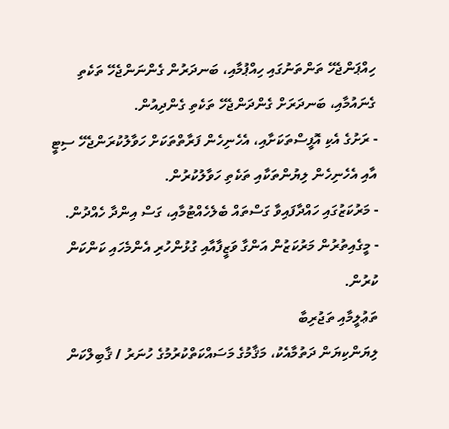ހިއްޕަންޖެހޭ ތަންތަނުގައި ހިއްޕުމާއި، ބަނދަރުން ގެންނަންޖެހޭ ތަކެތި ގެނައުމާއި، ބަނދަރަށް ގެންދަންޖެހޭ ތަކެތި ގެންދިއުން.
- ރަށުގެ އެކި އޮފީސްތަކަށާއި، އެހެނިހެން ފަރާތްތަކަށް ހަވާލުކުރަންޖެހޭ ސިޓީ އާއި އެހެނިހެން ލިޔުންތަކާއި ތަކެތި ހަވާލުކުރުން.
- މަރުކަޒުގައި ހައްދާފައިވާ ގަސްތައް ބެލެހެއްޓުމާއި، ގަސް އިންދާ ހެއްދުން.
- މީގެއިތުރުން މަރުކަޒުން އަންގާ ވަޒީފާއާއި ގުޅުންހުރި އެންމެހައި ކަންކަން ކުރުން.
ތަޢުލީމާއި ތަޖުރިބާ
ލިޔަންކިޔަން ދަތުމާއެކު، މަޤާމުގެ މަސައްކަތްކުރުމުގެ ހުނަރު / ޤާބިލްކަން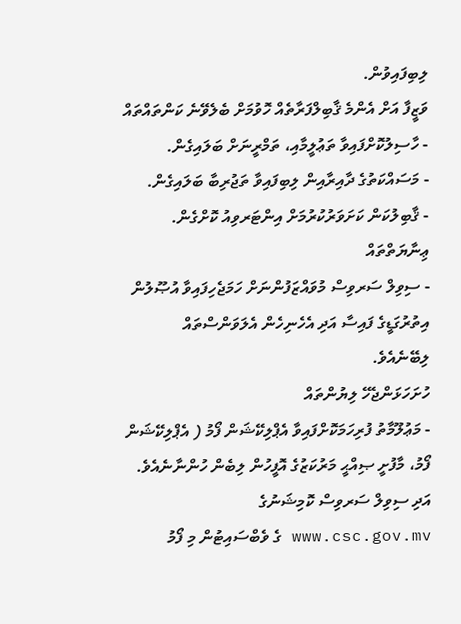ލިބިފައިވުން.
ވަޒީފާ އަށް އެންމެ ޤާބިލްފަރާތެއް ހޮވުމަށް ބެލެވޭނެ ކަންތައްތައް
- ހާސިލުކޮށްފައިވާ ތަޢުލީމާއި، ތަމްރީނަށް ބަލައިގެން.
- މަސައްކަތުގެ ދާއިރާއިން ލިބިފައިވާ ތަޖުރިބާ ބަލައިގެން.
- ޤާބިލުކަން ކަށަވަރުކުރުމަށް އިންޓަރވިއު ކޮށްގެން.
ޢިނާޔަތްތައް
- ސިވިލް ސަރވިސް މުވައްޒަފުންނަށް ހަމަޖެހިފައިވާ އުޞޫލުން އިތުރުގަޑީގެ ފައިސާ އަދި އެހެނިހެން އެލަވަންސްތައް ލިބޭނެއެވެ.
ހުށަހަޅަންޖެހޭ ލިޔުންތައް
- މަޢުލޫމާތު ފުރިހަމަކޮށްފައިވާ އެޕްލިކޭޝަން ފޯމު ( އެޕްލިކޭޝަން ފޯމު، މާފުށީ ޞިއްޙީ މަރުކަޒުގެ އޮފީހުން ލިބެން ހުންނާނެއެވެ. އަދި ސިވިލް ސަރވިސް ކޮމިޝަނުގެ www.csc.gov.mv ގެ ވެބްސައިޓުން މި ފޯމު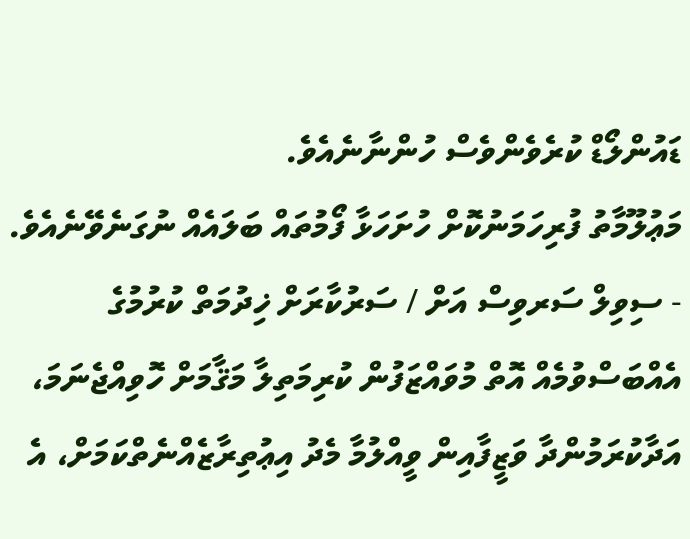ޑައުންލޯޑް ކުރެވެންވެސް ހުންނާނެއެވެ.
މަޢުލޫމާތު ފުރިހަމަނުކޮށް ހުށަހަޅާ ފޯމުތައް ބަލައެއް ނުގަނެވޭނެއެވެ.
- ސިވިލް ސަރވިސް އަށް / ސަރުކާރަށް ޚިދުމަތް ކުރުމުގެ އެއްބަސްވުމެއް އޮތް މުވައްޒަފުން ކުރިމަތިލާ މަޤާމަށް ހޮވިއްޖެނަމަ، އަދާކުރަމުންދާ ވަޒީފާއިން ވީއްލުމާ މެދު އިޢުތިރާޒެއްނެތްކަމަށް، އެ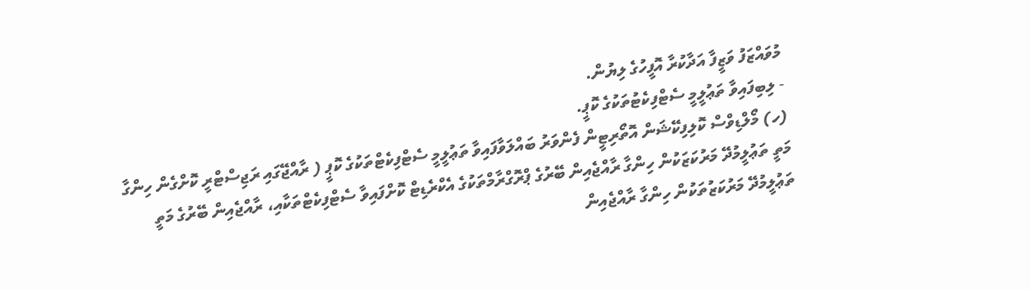މުވައްޒަފު ވަޒީފާ އަދާކުރާ އޮފީހުގެ ލިޔުން.
- ލިބިފައިވާ ތަޢުލީމީ ސެޓްފިކެޓުތަކުގެ ކޮޕީ.
(ހ) މޯލްޑިވްސް ކޮލިފިކޭޝަން އޮތޯރިޓީން ފެންވަރު ބައްލަވާފައިވާ ތަޢުލީމީ ސެޓްފިކެޓްތަކުގެ ކޮޕީ ( ރާއްޖޭގައި ރަޖިސްޓްރީ ކޮށްގެން ހިންގާ މަތީ ތަޢުލީމުދޭ މަރުކަޒަކުން ހިންގާ ރާއްޖެއިން ބޭރުގެ ޕްރޮގްރާމްތަކުގެ އެކްރެޑިޓް ކޮށްފައިވާ ސެޓްފިކެޓްތަކާއި، ރާއްޖެއިން ބޭރުގެ މަތީ ތަޢުލީމުދޭ މަރުކަޒުތަކުން ހިންގާ ރާއްޖެއިން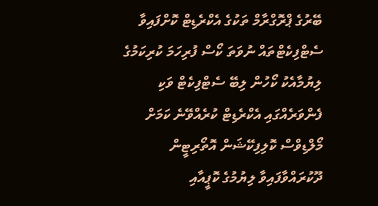ބޭރުގެ ޕްރޮގްރާމް ތަކުގެ އެކްރެޑިޓް ކޮށްފައިވާ ސެޓްފިކެޓްތައް ނުވަތަ ކޯސް ފުރިހަމަ ކުރިކަމުގެ ލިޔުމާއެކު ކޯހުން ލިބޭ ސެޓްފިކެޓް ވަކި ފެންވަރެއްގައި އެކްރެޑިޓް ކުރެއްވޭނެ ކަމަށް މޯލްޑިވްސް ކޮލިފިކޭޝަން އޮތޯރިޓީން ދޫކުރައްވާފައިވާ ލިޔުމުގެ ކޮޕީއާއި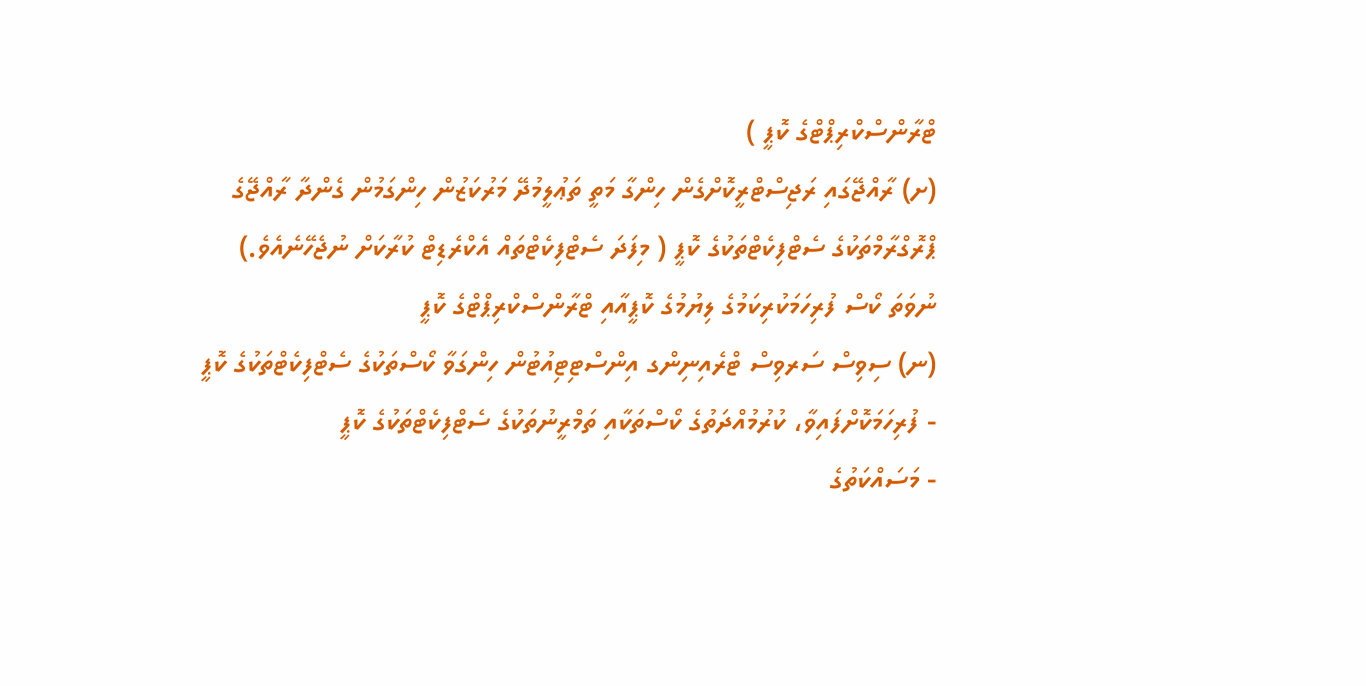ޓްރާންސްކްރިޕްޓްގެ ކޮޕީ )
(ށ) ރާއްޖޭގައި ރަޖިސްޓްރީކޮށްގެން ހިންގާ މަތީ ތަޢުލީމުދޭ މަރުކަޒުން ހިންގަމުން ގެންދާ ރާއްޖޭގެ ޕްރޮގްރާމްތަކުގެ ސެޓްފިކެޓްތަކުގެ ކޮޕީ ( މިފަދަ ސެޓްފިކެޓްތައް އެކްރެޑިޓް ކުރާކަށް ނުޖެހޭނެއެވެ.) ނުވަތަ ކޯސް ފުރިހަމަކުރިކަމުގެ ލިޔުމުގެ ކޮޕީއާއި ޓްރާންސްކްރިޕްޓްގެ ކޮޕީ
(ނ) ސިވިސް ސަރވިސް ޓްރެއިނިންގ އިންސްޓިޓިއުޓުން ހިންގަވާ ކޯސްތަކުގެ ސެޓްފިކެޓްތަކުގެ ކޮޕީ
- ފުރިހަމަކޮށްފައިވާ، ކުރުމުއްދަތުގެ ކޯސްތަކާއި ތަމްރީނުތަކުގެ ސެޓްފިކެޓްތަކުގެ ކޮޕީ
- މަސައްކަތުގެ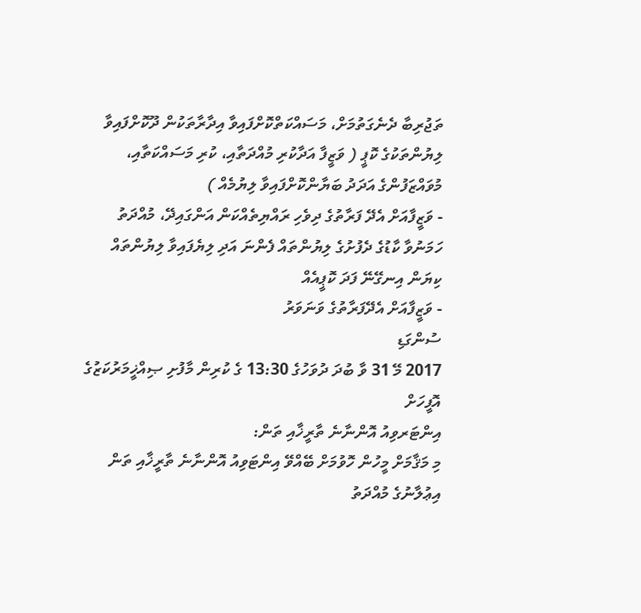ތަޖުރިބާ ދެނެގަތުމަށް، މަސައްކަތްކޮށްފައިވާ އިދާރާތަކުން ދޫކޮށްފައިވާ ލިޔުންތަކުގެ ކޮޕީ ( ވަޒީފާ އަދާކުރި މުއްދަތާއި، ކުރި މަސައްކަތާއި، މުވައްޒަފުންގެ އަދަދު ބަޔާންކޮށްފައިވާ ލިޔުމެއް )
- ވަޒީފާއަށް އެދޭ ފަރާތުގެ ދިވެހި ރައްޔިތެއްކަން އަންގައިދޭ، މުއްދަތު ހަމަނުވާ ކާޑުގެ ދެފުށުގެ ލިޔުންތައް ފެންނަ އަދި ލިޔެފައިވާ ލިޔުންތައް ކިޔަން އިނގޭނޭ ފަދަ ކޮޕީއެއް
- ވަޒީފާއަށް އެދޭފަރާތުގެ ވަނަވަރު
ސުންގަޑި
2017 މޭ 31 ވާ ބުދަ ދުވަހުގެ 13:30 ގެ ކުރިން މާފުށި ޞިއްޚީމަރުކަޒުގެ އޮފީހަށް
އިންޓަރވިއު އޮންނާނެ ތާރީޚާއި ތަން:
މި މަޤާމަށް މީހުން ހޮވުމަށް ބޭއްވޭ އިންޓަވިއު އޮންނާނެ ތާރީޚާއި ތަން އިޢުލާނުގެ މުއްދަތު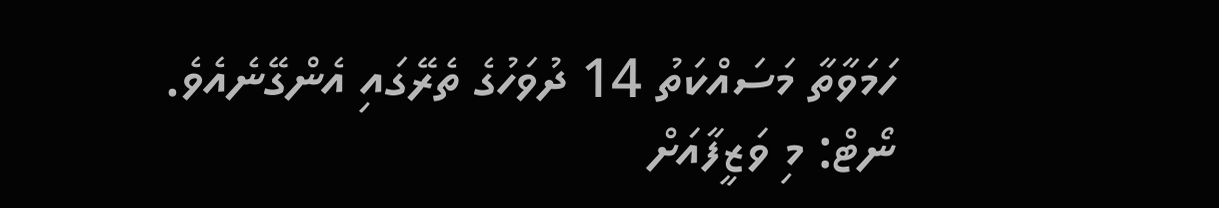ހަމަވާތާ މަސައްކަތު 14 ދުވަހުގެ ތެރޭގައި އެންގޭނެއެވެ.
ނޯޓް: މި ވަޒީފާއަށް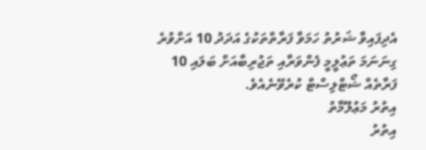އެދިފައިވާ ޝަރުތު ހަމަވާ ފަރާތްތަކުގެ އަދަދު 10 އަށްވުރެ ގިނަނަމަ ތަޢުލީމީ ފެންވަރާއި ތަޖުރިބާއަށް ބަލައި 10 ފަރާތެއް ޝޯޓްލިސްޓް ކުރެވޭނެއެވެ.
އިތުރު މަޢުލޫމާތު
އިތުރު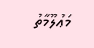މަޢުލޫމާތު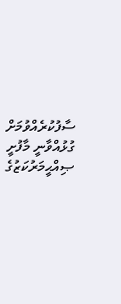ސާފުކުރެއްވުމަށް ގުޅުއްވާނީ މާފުށީ ޞިއްޙީމަރުކަޒުގެ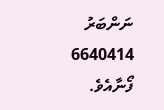ނަންބަރު 6640414 ފޯނާއެވެ.